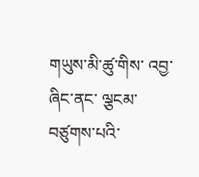གཡུས་མི་ཚུ་གིས་ འབྱ་ཞིང་ནང་ ལྕངམ་བཙུགས་པའི་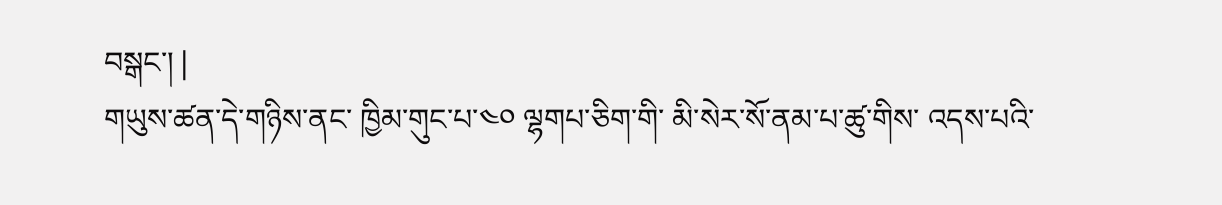བསྒང་། |
གཡུས་ཚན་དེ་གཉིས་ནང་ ཁྱིམ་གུང་པ་༤༠ ལྷགཔ་ཅིག་གི་ མི་སེར་སོ་ནམ་པ་ཚུ་གིས་ འདས་པའི་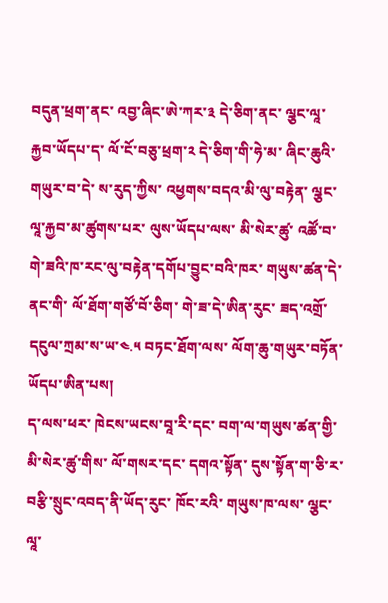བདུན་ཕྲག་ནང་ འབྱ་ཞིང་ཨེ་ཀར་༣ དེ་ཅིག་ནང་ ལྕང་ལཱ་རྐྱབ་ཡོདཔ་ད་ ལོ་ངོ་བཅུ་ཕྲག་༢ དེ་ཅིག་གི་ཧེ་མ་ ཞིང་ཆུའི་གཡུར་བ་དེ་ ས་རུད་ཀྱིས་ འཕྱགས་བདའ་མི་ལུ་བརྟེན་ ལྕང་ལཱ་རྐྱབ་མ་ཚུགས་པར་ ལུས་ཡོདཔ་ལས་ མི་སེར་ཚུ་ འཚོ་བ་ གེ་ཟའི་ཁ་རང་ལུ་བརྟེན་དགོཔ་བྱུང་བའི་ཁར་ གཡུས་ཚན་དེ་ནང་གི་ ལོ་ཐོག་གཙོ་བོ་ཅིག་ གེ་ཟ་དེ་ཨིན་རུང་ ཟད་འགྲོ་དངུལ་ཀྲམ་ས་ཡ་༤.༥ བཏང་ཐོག་ལས་ ལོག་ཆུ་གཡུར་བཏོན་ཡོདཔ་ཨིན་པས།
ད་ལས་ཕར་ ཁེངས་ཡངས་བཱ་རི་དང་ བག་ལ་གཡུས་ཚན་གྱི་ མི་སེར་ཚུ་གིས་ ལོ་གསར་དང་ དགའ་སྟོན་ དུས་སྟོན་ག་ཅི་ར་ བརྩི་སྲུང་འབད་ནི་ཡོད་རུང་ ཁོང་རའི་ གཡུས་ཁ་ལས་ ལྕང་ལཱ་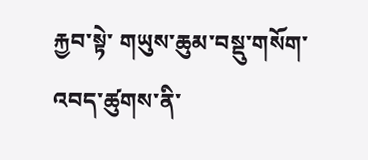རྐྱབ་སྟེ་ གཡུས་ཆུམ་བསྡུ་གསོག་འབད་ཚུགས་ནི་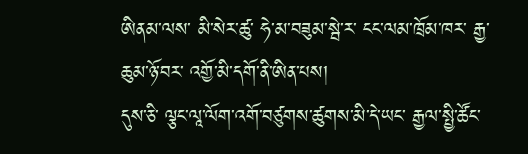ཨིནམ་ལས་ མི་སེར་ཚུ་ ཧེ་མ་བཟུམ་སྦེ་ར་ ངང་ལམ་ཁྲོམ་ཁར་ རྒྱ་ཆུམ་ཉོ་བར་ འགྱོ་མི་དགོ་ནི་ཨིན་པས།
དུས་ཅི་ ལྕང་ལཱ་ལོག་འགོ་བཙུགས་ཚུགས་མི་དེ་ཡང་ རྒྱལ་སྤྱི་ཚོང་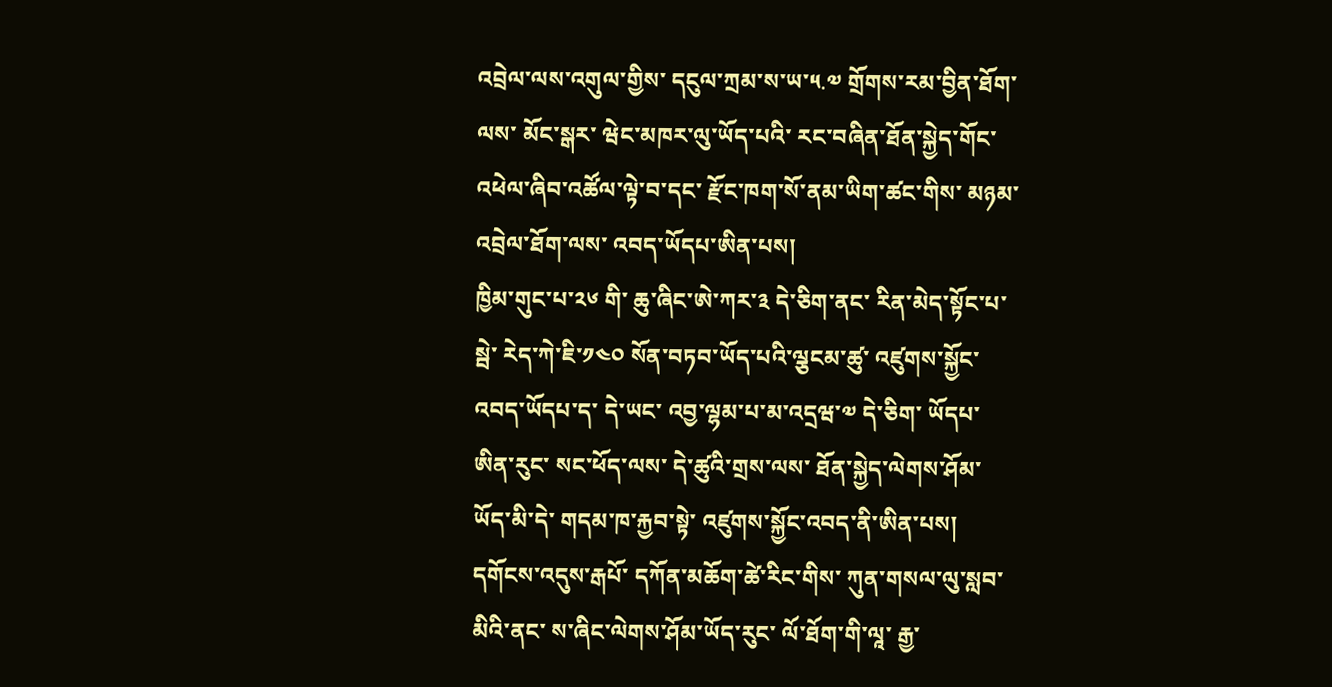འབྲེལ་ལས་འགུལ་གྱིས་ དངུལ་ཀྲམ་ས་ཡ་༥.༧ གྲོགས་རམ་བྱིན་ཐོག་ལས་ མོང་སྒར་ ཝེང་མཁར་ལུ་ཡོད་པའི་ རང་བཞིན་ཐོན་སྐྱེད་གོང་འཕེལ་ཞིབ་འཚོལ་ལྟེ་བ་དང་ རྫོང་ཁག་སོ་ནམ་ཡིག་ཚང་གིས་ མཉམ་འབྲེལ་ཐོག་ལས་ འབད་ཡོདཔ་ཨིན་པས།
ཁྱིམ་གུང་པ་༢༦ གི་ ཆུ་ཞིང་ཨེ་ཀར་༣ དེ་ཅིག་ནང་ རིན་མེད་སྟོང་པ་སྦེ་ རེད་ཀེ་ཇི་༡༤༠ སོན་བཏབ་ཡོད་པའི་ལྕངམ་ཚུ་ འཛུགས་སྐྱོང་འབད་ཡོདཔ་ད་ དེ་ཡང་ འབྱ་ལྷམ་པ་མ་འདྲཝ་༧ དེ་ཅིག་ ཡོདཔ་ཨིན་རུང་ སང་ཕོད་ལས་ དེ་ཚུའི་གྲས་ལས་ ཐོན་སྐྱེད་ལེགས་ཤོམ་ཡོད་མི་དེ་ གདམ་ཁ་རྐྱབ་སྟེ་ འཛུགས་སྐྱོང་འབད་ནི་ཨིན་པས།
དགོངས་འདུས་རྒཔོ་ དཀོན་མཆོག་ཚེ་རིང་གིས་ ཀུན་གསལ་ལུ་སླབ་མིའི་ནང་ ས་ཞིང་ལེགས་ཤོམ་ཡོད་རུང་ ལོ་ཐོག་གི་ལཱ་ རྒྱ་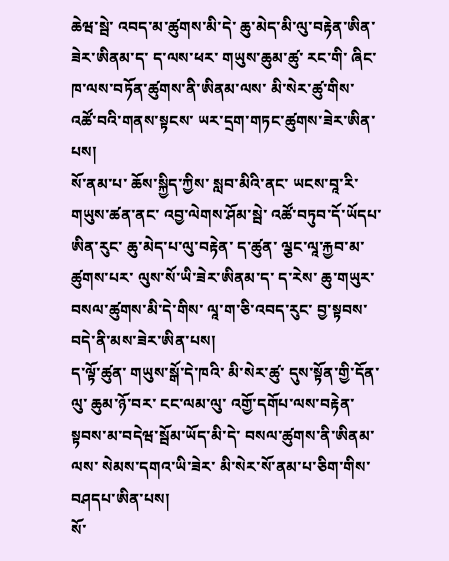ཆེཝ་སྦེ་ འབད་མ་ཚུགས་མི་དེ་ ཆུ་མེད་མི་ལུ་བརྟེན་ཨིན་ཟེར་ཨིནམ་ད་ ད་ལས་ཕར་ གཡུས་ཆུམ་ཚུ་ རང་གི་ ཞིང་ཁ་ལས་བཏོན་ཚུགས་ནི་ཨིནམ་ལས་ མི་སེར་ཚུ་གིས་ འཚོ་བའི་གནས་སྟངས་ ཡར་དྲག་གཏང་ཚུགས་ཟེར་ཨིན་པས།
སོ་ནམ་པ་ ཆོས་སྐྱིད་ཀྱིས་ སླབ་མིའི་ནང་ ཡངས་བཱ་རི་གཡུས་ཚན་ནང་ འབྱ་ལེགས་ཤོམ་སྦེ་ འཚོ་བཏུབ་དོ་ཡོདཔ་ཨིན་རུང་ ཆུ་མེད་པ་ལུ་བརྟེན་ ད་ཚུན་ ལྕང་ལཱ་རྐྱབ་མ་ཚུགས་པར་ ལུས་སོ་ཡི་ཟེར་ཨིནམ་ད་ ད་རེས་ ཆུ་གཡུར་བསལ་ཚུགས་མི་དེ་གིས་ ལཱ་ག་ཅི་འབད་རུང་ བྱ་སྟབས་བདེ་ནི་མས་ཟེར་ཨིན་པས།
ད་ལྟོ་ཚུན་ གཡུས་སྒོ་དེ་ཁའི་ མི་སེར་ཚུ་ དུས་སྟོན་གྱི་དོན་ལུ་ ཆུམ་ཉོ་བར་ ངང་ལམ་ལུ་ འགྱོ་དགོཔ་ལས་བརྟེན་ སྟབས་མ་བདེཝ་སྦོམ་ཡོད་མི་དེ་ བསལ་ཚུགས་ནི་ཨིནམ་ལས་ སེམས་དགའ་ཡི་ཟེར་ མི་སེར་སོ་ནམ་པ་ཅིག་གིས་ བཤདཔ་ཨིན་པས།
སོ་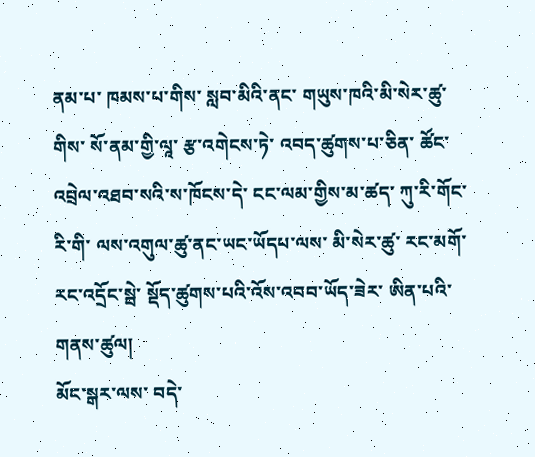ནམ་པ་ ཁམས་པ་གིས་ སླབ་མིའི་ནང་ གཡུས་ཁའི་མི་སེར་ཚུ་གིས་ སོ་ནམ་གྱི་ལཱ་ རྩ་འགེངས་ཏེ་ འབད་ཚུགས་པ་ཅིན་ ཚོང་འབྲེལ་འཐབ་སའི་ས་ཁོངས་དེ་ ངང་ལམ་གྱིས་མ་ཚད་ ཀུ་རི་གོང་རི་གི་ ལས་འགུལ་ཚུ་ནང་ཡང་ཡོདཔ་ལས་ མི་སེར་ཚུ་ རང་མགོ་རང་འདྲོང་སྦེ་ སྡོད་ཚུགས་པའི་འོས་འབབ་ཡོད་ཟེར་ ཨིན་པའི་གནས་ཚུལ།
མོང་སྒར་ལས་ བདེ་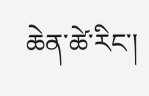ཆེན་ཚེ་རིང་།